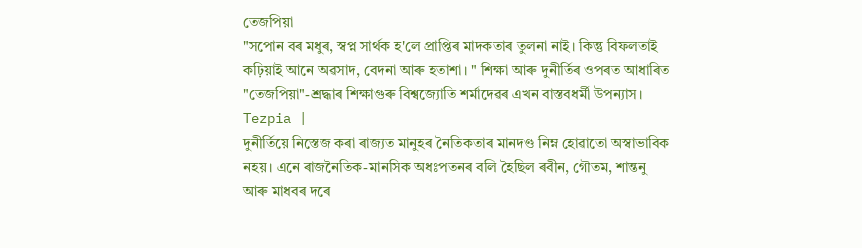তেজপিয়া
"সপোন বৰ মধুৰ, স্বপ্ন সাৰ্থক হ'লে প্রাপ্তিৰ মাদকতাৰ তুলনা নাই। কিন্তু বিফলতাই কঢ়িয়াই আনে অৱসাদ, বেদনা আৰু হতাশা। " শিক্ষা আৰু দুনীর্তিৰ ওপৰত আধাৰিত "তেজপিয়া"-শ্ৰদ্ধাৰ শিক্ষাগুৰু বিশ্বজ্যোতি শৰ্মাদেৱৰ এখন বাস্তবধর্মী উপন্যাস।
Tezpia |
দুনীর্তিয়ে নিস্তেজ কৰা ৰাজ্যত মানুহৰ নৈতিকতাৰ মানদণ্ড নিম্ন হোৱাতো অস্বাভাবিক নহয়। এনে ৰাজনৈতিক-মানসিক অধঃপতনৰ বলি হৈছিল ৰবীন, গৌতম, শান্তনু আৰু মাধবৰ দৰে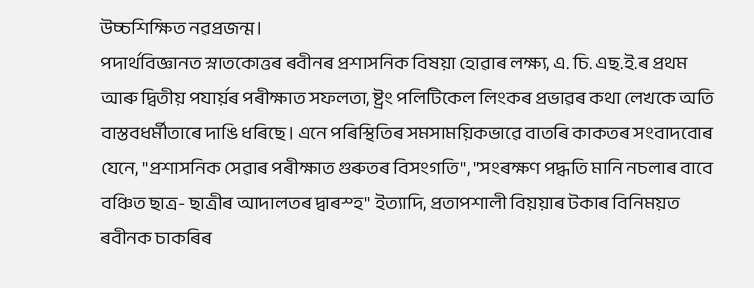উচ্চশিক্ষিত নৱপ্ৰজন্ম।
পদার্থবিজ্ঞানত স্নাতকোত্তৰ ৰবীনৰ প্ৰশাসনিক বিষয়া হোৱাৰ লক্ষ্য, এ. চি. এছ.ই.ৰ প্রথম আৰু দ্বিতীয় পযার্য়ৰ পৰীক্ষাত সফলতা, ষ্ট্ৰং পলিটিকেল লিংকৰ প্ৰভাৱৰ কথা লেখকে অতি বাস্তবধর্মীতাৰে দাঙি ধৰিছে। এনে পৰিস্থিতিৰ সমসাময়িকভাৱে বাতৰি কাকতৰ সংবাদবোৰ যেনে, "প্ৰশাসনিক সেৱাৰ পৰীক্ষাত গুৰুতৰ বিসংগতি", "সংৰক্ষণ পদ্ধতি মানি নচলাৰ বাবে বঞ্চিত ছাত্র- ছাত্রীৰ আদালতৰ দ্বাৰস্হ" ইত্যাদি, প্ৰতাপশালী বিয়য়াৰ টকাৰ বিনিময়ত ৰবীনক চাকৰিৰ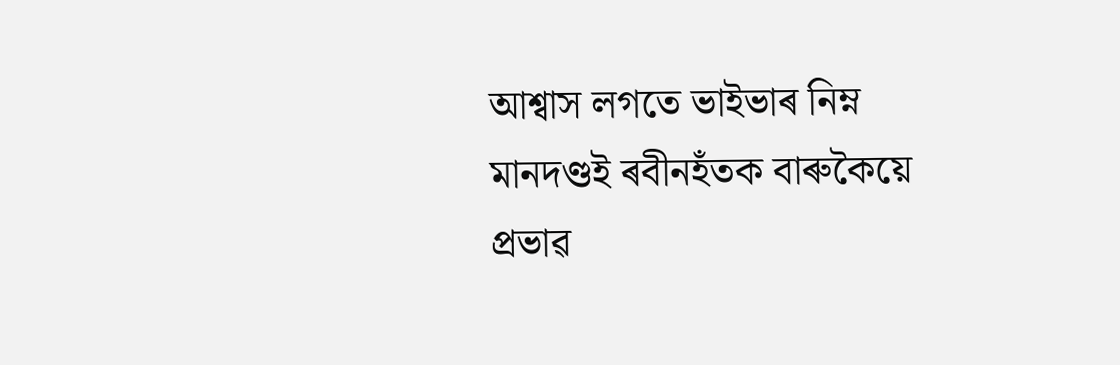আশ্বাস লগতে ভাইভাৰ নিম্ন মানদণ্ডই ৰবীনহঁতক বাৰুকৈয়ে প্ৰভাৱ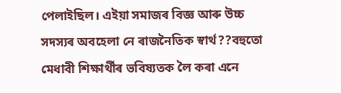পেলাইছিল। এইয়া সমাজৰ বিজ্ঞ আৰু উচ্চ সদস্যৰ অবহেলা নে ৰাজনৈতিক স্বাৰ্থ??বহুতো মেধাবী শিক্ষার্থীৰ ভবিষ্যতক লৈ কৰা এনে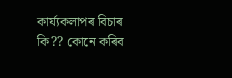কাৰ্য্যকলাপৰ বিচাৰ কি?? কোনে কৰিব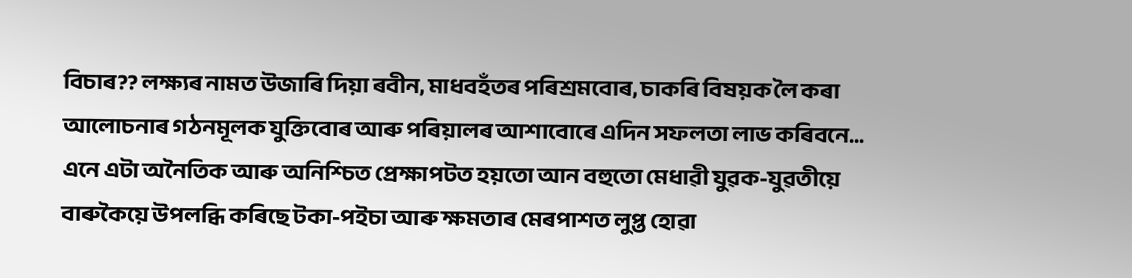বিচাৰ?? লক্ষ্যৰ নামত উজাৰি দিয়া ৰবীন, মাধবহঁতৰ পৰিশ্ৰমবোৰ, চাকৰি বিষয়ক লৈ কৰা আলোচনাৰ গঠনমূলক যুক্তিবোৰ আৰু পৰিয়ালৰ আশাবোৰে এদিন সফলতা লাভ কৰিবনে...
এনে এটা অনৈতিক আৰু অনিশ্চিত প্ৰেক্ষাপটত হয়তো আন বহুতো মেধাৱী যুৱক-যুৱতীয়ে বাৰুকৈয়ে উপলব্ধি কৰিছে টকা-পইচা আৰু ক্ষমতাৰ মেৰপাশত লুপ্ত হোৱা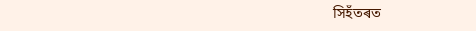সিহঁতৰত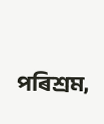পৰিশ্ৰম,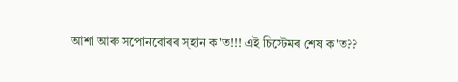আশা আৰু সপোনবোৰৰ স্হান ক'ত!!! এই চিস্টেমৰ শেষ ক'ত??